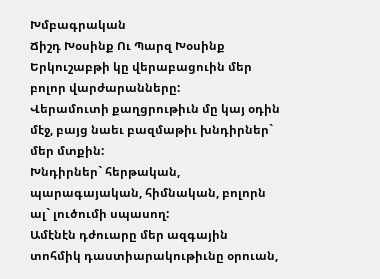Խմբագրական
Ճիշդ Խօսինք Ու Պարզ Խօսինք
Երկուշաբթի կը վերաբացուին մեր բոլոր վարժարանները:
Վերամուտի քաղցրութիւն մը կայ օդին մէջ, բայց նաեւ բազմաթիւ խնդիրներ` մեր մտքին:
Խնդիրներ` հերթական, պարագայական, հիմնական, բոլորն ալ` լուծումի սպասող:
Ամէնէն դժուարը մեր ազգային տոհմիկ դաստիարակութիւնը օրուան,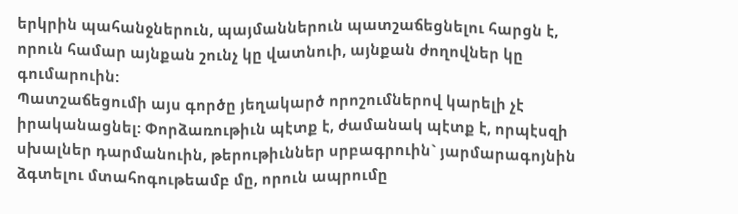երկրին պահանջներուն, պայմաններուն պատշաճեցնելու հարցն է, որուն համար այնքան շունչ կը վատնուի, այնքան ժողովներ կը գումարուին:
Պատշաճեցումի այս գործը յեղակարծ որոշումներով կարելի չէ իրականացնել: Փորձառութիւն պէտք է, ժամանակ պէտք է, որպէսզի սխալներ դարմանուին, թերութիւններ սրբագրուին` յարմարագոյնին ձգտելու մտահոգութեամբ մը, որուն ապրումը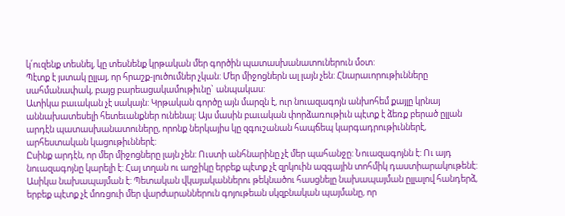կ՛ուզենք տեսնել, կը տեսնենք կրթական մեր գործին պատասխանատուներուն մօտ:
Պէտք է յստակ ըլլայ, որ հրաշք-լուծումներ չկան: Մեր միջոցներն ալ լայն չեն: Հնարաւորութիւնները սահմանափակ, բայց բարեացակամութիւնը` անպակաս:
Ատիկա բաւական չէ սակայն: Կրթական գործը այն մարզն է, ուր նուազագոյն անխոհեմ քայլը կրնայ աննախատեսելի հետեւանքներ ունենալ: Այս մասին բաւական փորձառութիւն պէտք է ձեռք բերած ըլլան արդէն պատասխանատուները, որոնք ներկայիս կը զգուշանան հապճեպ կարգադրութիւններէ, արհեստական կացութիւններէ:
Ըսինք արդէն, որ մեր միջոցները լայն չեն: Ուստի անհնարինը չէ մեր պահանջը: Նուազագոյնն է: Ու այդ նուազագոյնը կարելի է: Հայ տղան ու աղջիկը երբեք պէտք չէ զրկուին ազգային տոհմիկ դաստիարակութենէ: Ասիկա նախապայման է: Պետական վկայականներու թեկնածու հասցնելը նախապայման ըլլալով հանդերձ, երբեք պէտք չէ մոռցուի մեր վարժարաններուն գոյութեան սկզբնական պայմանը, որ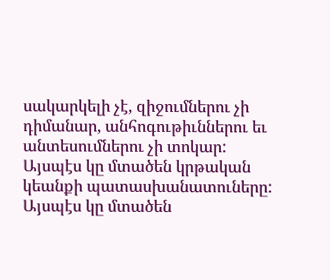սակարկելի չէ, զիջումներու չի դիմանար, անհոգութիւններու եւ անտեսումներու չի տոկար:
Այսպէս կը մտածեն կրթական կեանքի պատասխանատուները: Այսպէս կը մտածեն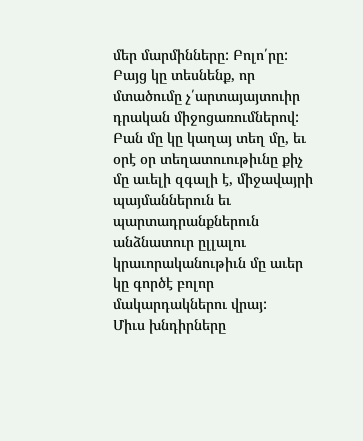մեր մարմինները: Բոլո՛րը: Բայց կը տեսնենք, որ մտածումը չ՛արտայայտուիր դրական միջոցառումներով: Բան մը կը կաղայ տեղ մը, եւ օրէ օր տեղատուութիւնը քիչ մը աւելի զգալի է, միջավայրի պայմաններուն եւ պարտադրանքներուն անձնատուր ըլլալու կրաւորականութիւն մը աւեր կը գործէ բոլոր մակարդակներու վրայ:
Միւս խնդիրները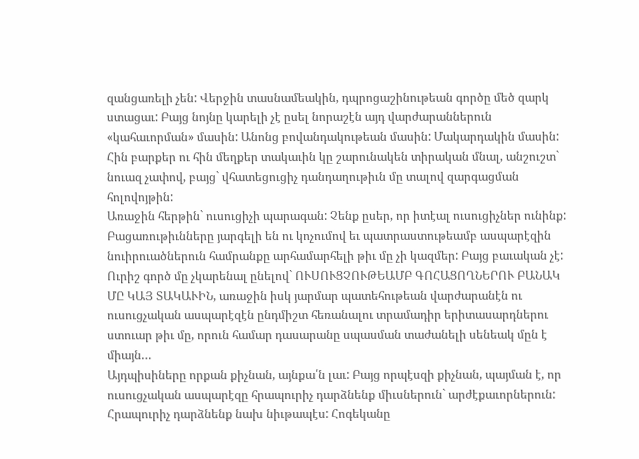զանցառելի չեն: Վերջին տասնամեակին, դպրոցաշինութեան գործը մեծ զարկ ստացաւ: Բայց նոյնը կարելի չէ ըսել նորաշէն այդ վարժարաններուն «կահաւորման» մասին: Անոնց բովանդակութեան մասին: Մակարդակին մասին: Հին բարքեր ու հին մեղքեր տակաւին կը շարունակեն տիրական մնալ, անշուշտ` նուազ չափով, բայց` վհատեցուցիչ դանդաղութիւն մը տալով զարգացման հոլովոյթին:
Առաջին հերթին` ուսուցիչի պարագան: Չենք ըսեր, որ իտէալ ուսուցիչներ ունինք: Բացառութիւնները յարգելի են ու կոչումով եւ պատրաստութեամբ ասպարէզին նուիրուածներուն համրանքը արհամարհելի թիւ մը չի կազմեր: Բայց բաւական չէ: Ուրիշ գործ մը չկարենալ ընելով` ՈՒՍՈՒՑՉՈՒԹԵԱՄԲ ԳՈՀԱՑՈՂՆԵՐՈՒ ԲԱՆԱԿ ՄԸ ԿԱՅ ՏԱԿԱՒԻՆ, առաջին իսկ յարմար պատեհութեան վարժարանէն ու ուսուցչական ասպարէզէն ընդմիշտ հեռանալու տրամադիր երիտասարդներու ստուար թիւ մը, որուն համար դասարանը սպասման տաժանելի սենեակ մըն է միայն…
Այդպիսիները որքան քիչնան, այնքա՛ն լաւ: Բայց որպէսզի քիչնան, պայման է, որ ուսուցչական ասպարէզը հրապուրիչ դարձնենք միւսներուն` արժէքաւորներուն: Հրապուրիչ դարձնենք նախ նիւթապէս: Հոգեկանը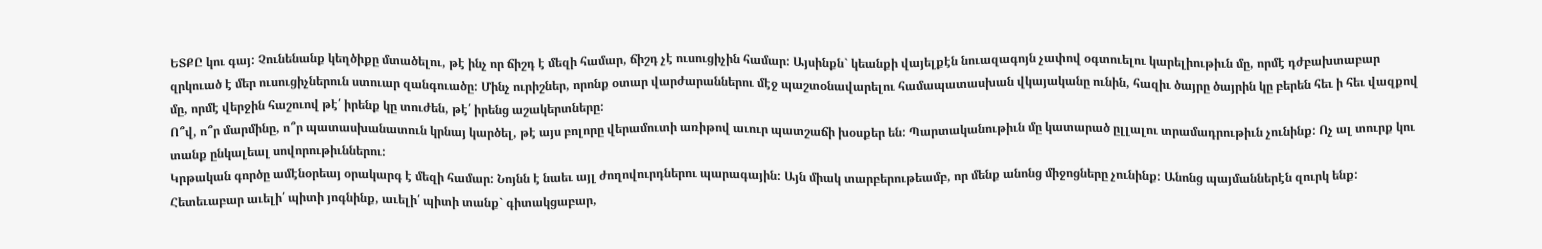ԵՏՔԸ կու գայ: Չունենանք կեղծիքը մտածելու, թէ ինչ որ ճիշդ է մեզի համար, ճիշդ չէ ուսուցիչին համար: Այսինքն` կեանքի վայելքէն նուազագոյն չափով օգտուելու կարելիութիւն մը, որմէ դժբախտաբար զրկուած է մեր ուսուցիչներուն ստուար զանգուածը: Մինչ ուրիշներ, որոնք օտար վարժարաններու մէջ պաշտօնավարելու համապատասխան վկայականը ունին, հազիւ ծայրը ծայրին կը բերեն հեւ ի հեւ վազքով մը, որմէ վերջին հաշուով թէ՛ իրենք կը տուժեն, թէ՛ իրենց աշակերտները:
Ո՞վ, ո՞ր մարմինը, ո՞ր պատասխանատուն կրնայ կարծել, թէ այս բոլորը վերամուտի առիթով աւուր պատշաճի խօսքեր են: Պարտականութիւն մը կատարած ըլլալու տրամադրութիւն չունինք: Ոչ ալ տուրք կու տանք ընկալեալ սովորութիւններու:
Կրթական գործը ամէնօրեայ օրակարգ է մեզի համար: Նոյնն է նաեւ այլ ժողովուրդներու պարագային: Այն միակ տարբերութեամբ, որ մենք անոնց միջոցները չունինք: Անոնց պայմաններէն զուրկ ենք: Հետեւաբար աւելի՛ պիտի յոգնինք, աւելի՛ պիտի տանք` գիտակցաբար,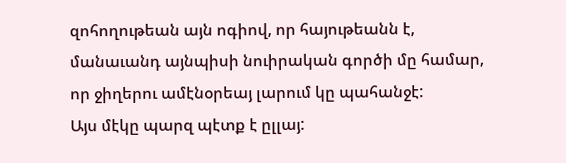զոհողութեան այն ոգիով, որ հայութեանն է, մանաւանդ այնպիսի նուիրական գործի մը համար, որ ջիղերու ամէնօրեայ լարում կը պահանջէ:
Այս մէկը պարզ պէտք է ըլլայ: